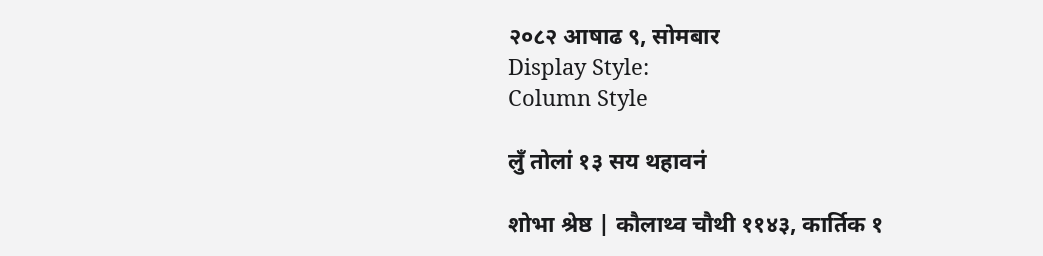२०८२ आषाढ ९, सोमबार
Display Style:
Column Style

लुँ तोलां १३ सय थहावनं

शोभा श्रेष्ठ | कौलाथ्व चौथी ११४३, कार्तिक १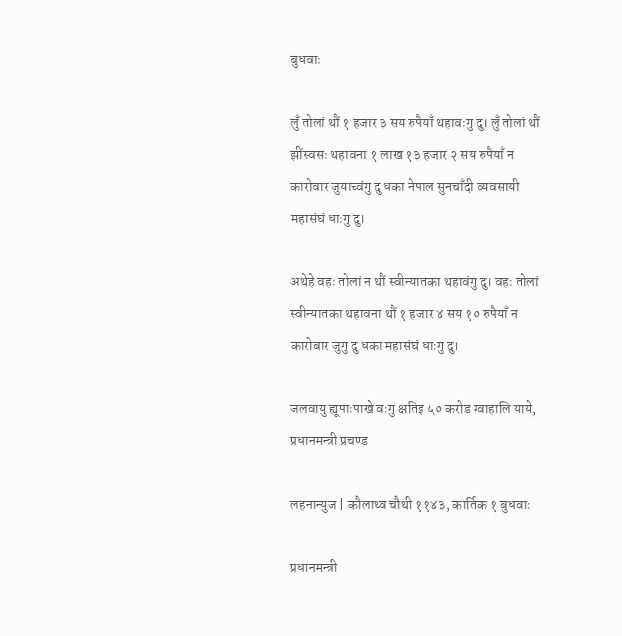बुधवाः

लुँ तोलां थौं १ हजार ३ सय रुपैयाँ थहावःगु दु। लुँ तोलां थौं झींस्वसः थहावना १ लाख १३ हजार २ सय रुपैयाँ न कारोवार जुयाच्वंगु दु धका नेपाल सुनचाँदी व्यवसायी महासंघं धाःगु दु।

अथेहे वहः तोलां न थौं स्वीन्यातका थहावंगु दु। वहः तोलां स्वीन्यातका थहावना थौं १ हजार ४ सय १० रुपैयाँ न कारोबार जुगु दु धका महासंघं धाःगु दु।

जलवायु ह्यूपाःपाखे वःगु क्षतिइ ५० करोड ग्वाहालि याये, प्रधानमन्त्री प्रचण्ड

लहनान्युज | कौलाथ्व चौथी ११४३, कार्तिक १ बुधवाः

प्रधानमन्त्री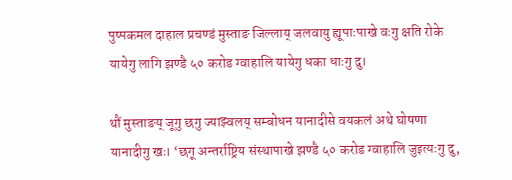पुष्पकमल दाहाल प्रचण्डं मुस्ताङ जिल्लाय् जलवायु ह्यूपाःपाखे वःगु क्षति रोके यायेगु लागि झण्डै ५० करोड ग्वाहालि यायेगु धका धाःगु दु।

थौं मुस्ताङय् जूगु छगु ज्याझ्वलय् सम्बोधन यानादीसे वयकलं अथे घोषणा यानादीगु खः। ‘छगू अन्तर्राष्ट्रिय संस्थापाखे झण्डै ५० करोड ग्वाहालि जुइत्यःगु दु,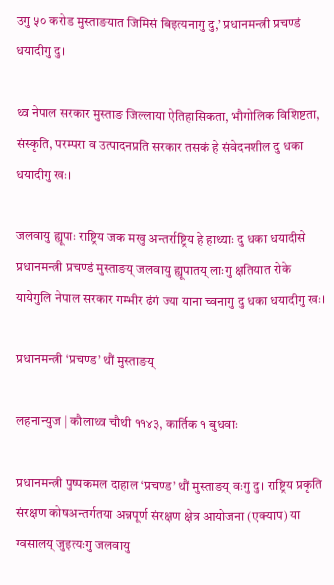उगु ५० करोड मुस्ताङयात जिमिसं बिइत्यनागु दु,’ प्रधानमन्त्री प्रचण्डं धयादीगु दु।

थ्व नेपाल सरकार मुस्ताङ जिल्लाया ऐतिहासिकता, भौगोलिक विशिष्टता, संस्कृति, परम्परा व उत्पादनप्रति सरकार तसकं हे संवेदनशील दु धका धयादीगु खः।

जलवायु ह्यूपाः राष्ट्रिय जक मखु अन्तर्राष्ट्रिय हे हाथ्याः दु धका धयादीसे प्रधानमन्त्री प्रचण्डं मुस्ताङय् जलवायु ह्यूपातय् लाःगु क्षतियात रोके यायेगुलि नेपाल सरकार गम्भीर ढंगं ज्या याना च्वनागु दु धका धयादीगु खः।

प्रधानमन्त्री ‘प्रचण्ड’ थौं मुस्ताङय्

लहनान्युज | कौलाथ्व चौथी ११४३, कार्तिक १ बुधवाः

प्रधानमन्त्री पुष्पकमल दाहाल ‘प्रचण्ड’ थौं मुस्ताङय् वःगु दु। राष्ट्रिय प्रकृति संरक्षण कोषअन्तर्गतया अन्नपूर्ण संरक्षण क्षेत्र आयोजना (एक्याप) या ग्वसालय् जुइत्यःगु जलवायु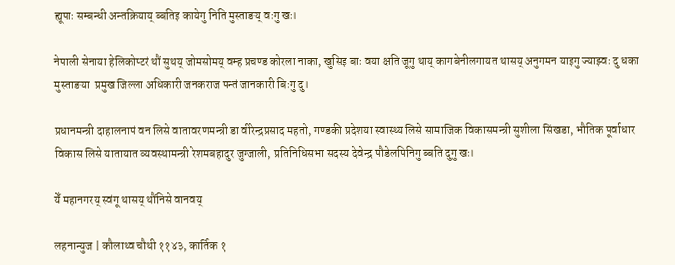ह्यूपाः सम्बन्धी अन्तक्रियाय् ब्बतिइ कायेगु निति मुस्ताङय् वःगु खः।

नेपाली सेनाया हेलिकोप्टरं थौं सुथय् जोमसोमय् वम्ह प्रचण्ड कोरला नाका, खुसिइ बाः वया क्षति जूगु थाय् कागबेनीलगायत थासय् अनुगमन याइगु ज्याझ्वः दु धका मुस्ताङया  प्रमुख जिल्ला अधिकारी जनकराज पन्तं जानकारी बिःगु दु।

प्रधानमन्त्री दाहालनापं वन लिसे वातावरणमन्त्री डा वीरेन्द्रप्रसाद महतो, गण्डकी प्रदेशया स्वास्थ्य लिसे सामाजिक विकासमन्त्री सुशीला सिंखडा, भौतिक पूर्वाधार विकास लिसे यातायात व्यवस्थामन्त्री रेशमबहादुर जुग्जाली, प्रतिनिधिसभा सदस्य देवेन्द्र पौडेलपिनिगु ब्बति दुगु खः।

येँ महानगरय् स्वंगू थासय् थौंनिसे वानवय्

लहनान्युज | कौलाथ्व चौथी ११४३, कार्तिक १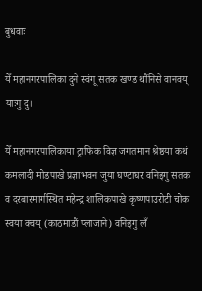बुधवाः

येँ महानगरपालिका दुने स्वंगू सतक खण्ड थौंनिसे वानवय् याःगु दु।

येँ महानगरपालिकाया ट्राफिक विज्ञ जगतमान श्रेष्ठया कथं कमलादी मोडपाखे प्रज्ञाभवन जुया घण्टाघर वनिइगु सतक व दरबारमार्गस्थित महेन्द्र शालिकपाखे कृष्णपाउरोटी चोक स्वया क्वय् (काठमाडौं प्लाजाने) वनिइगु लँ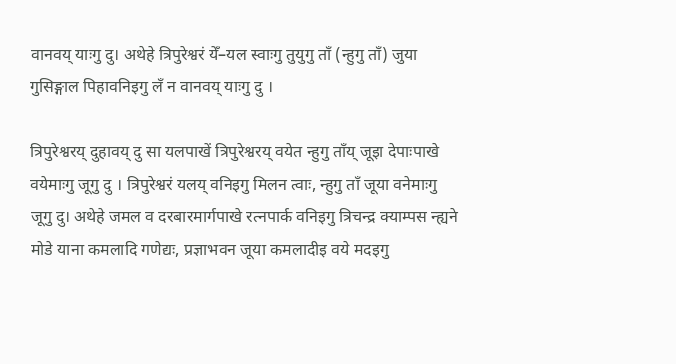वानवय् याःगु दु। अथेहे त्रिपुरेश्वरं येँ–यल स्वाःगु तुयुगु ताँ (न्हुगु ताँ) जुया गुसिङ्गाल पिहावनिइगु लँ न वानवय् याःगु दु ।

त्रिपुरेश्वरय् दुहावय् दु सा यलपाखें त्रिपुरेश्वरय् वयेत न्हुगु ताँय् जूइा देपाःपाखे वयेमाःगु जूगु दु । त्रिपुरेश्वरं यलय् वनिइगु मिलन त्वाः, न्हुगु ताँ जूया वनेमाःगु जूगु दु। अथेहे जमल व दरबारमार्गपाखे रत्नपार्क वनिइगु त्रिचन्द्र क्याम्पस न्ह्यने मोडे याना कमलादि गणेद्यः, प्रज्ञाभवन जूया कमलादीइ वये मदइगु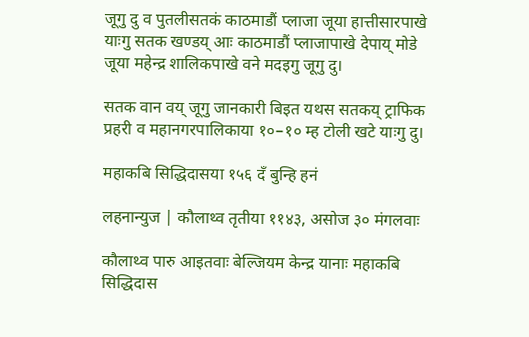जूगु दु व पुतलीसतकं काठमाडौं प्लाजा जूया हात्तीसारपाखे याःगु सतक खण्डय् आः काठमाडौं प्लाजापाखे देपाय् मोडे जूया महेन्द्र शालिकपाखे वने मदइगु जूगु दु।

सतक वान वय् जूगु जानकारी बिइत यथस सतकय् ट्राफिक प्रहरी व महानगरपालिकाया १०–१० म्ह टोली खटे याःगु दु।

महाकबि सिद्धिदासया १५६ दँ बुन्हि हनं

लहनान्युज | कौलाथ्व तृतीया ११४३, असोज ३० मंगलवाः

कौलाथ्व पारु आइतवाः बेल्जियम केन्द्र यानाः महाकबि सिद्धिदास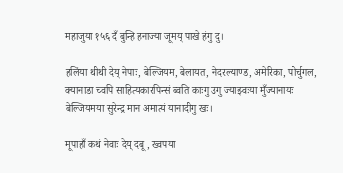महाजुया १५६ दँ बुन्हि हनाज्या जूमय् पाखे हंगु दु।

हलिंया थीथी देय् नेपाः, बेल्जियम, बेलायत, नेदरल्याण्ड, अमेरिका, पोर्चुगल, क्यानाडा च्वपि साहित्यकारपिन्सं ब्वति काःगु उगु ज्याझ्वःया मुँज्यानायः बेल्जियमया सुरेन्द्र मान अमात्यं यानादीगु खः।

मूपाहाँ कथं नेवाः देय् दबू, ख्वपया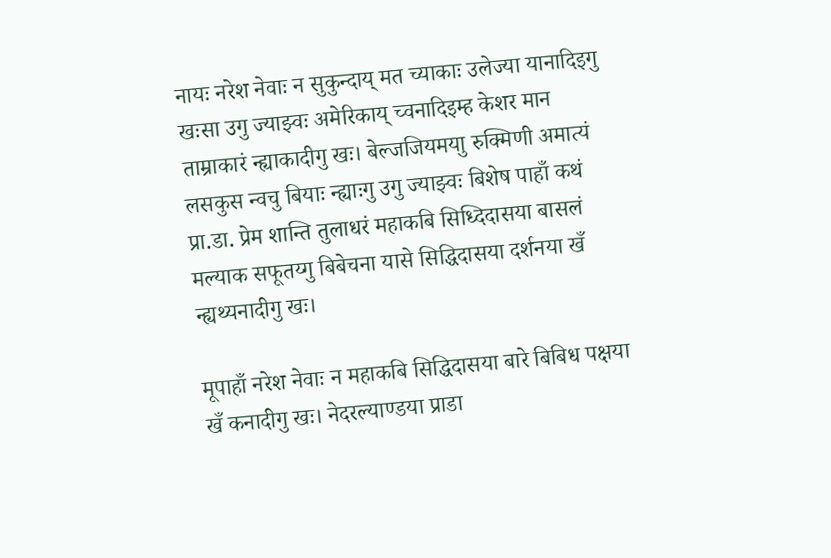नायः नरेश नेवाः न सुकुन्दाय् मत च्याकाः उलेज्या यानादिइगु खःसा उगु ज्याझ्वः अमेरिकाय् च्वनादिइम्ह केशर मान ताम्राकारं न्ह्याकादीगु खः। बेल्जजियमयाु रुक्मिणी अमात्यं लसकुस न्वचु बियाः न्ह्याःगु उगु ज्याझ्वः बिशेष पाहाँ कथं प्रा.डा. प्रेम शान्ति तुलाधरं महाकबि सिध्दिदासया बासलं मल्याक सफूतय्गु बिबेचना यासे सिद्धिदासया दर्शनया खँ न्ह्यथ्यनादीगु खः।

मूपाहाँ नरेश नेवाः न महाकबि सिद्धिदासया बारे बिबिध पक्षया खँ कनादीगु खः। नेदरल्याण्डया प्राडा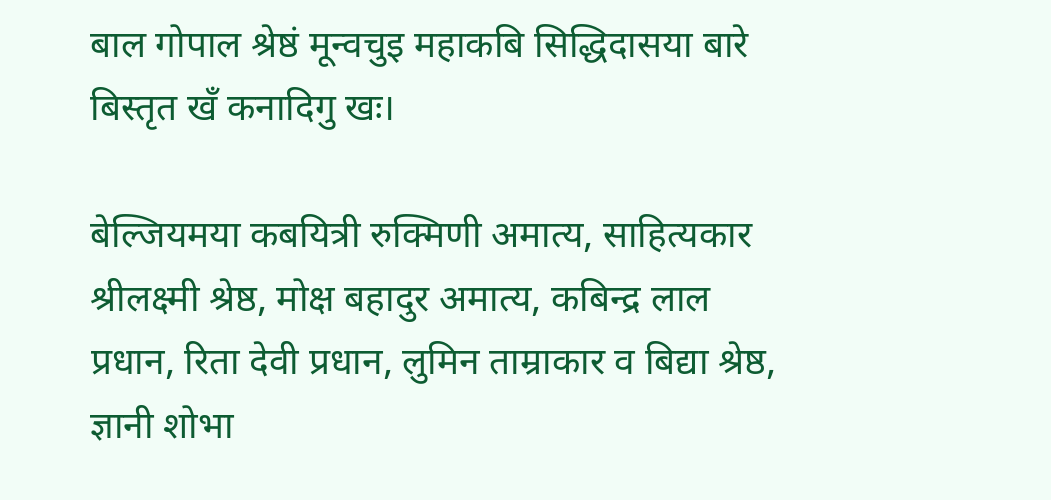बाल गोपाल श्रेष्ठं मून्वचुइ महाकबि सिद्धिदासया बारे बिस्तृत खँ कनादिगु खः।

बेल्जियमया कबयित्री रुक्मिणी अमात्य, साहित्यकार श्रीलक्ष्मी श्रेष्ठ, मोक्ष बहादुर अमात्य, कबिन्द्र लाल प्रधान, रिता देवी प्रधान, लुमिन ताम्राकार व बिद्या श्रेष्ठ, ज्ञानी शोभा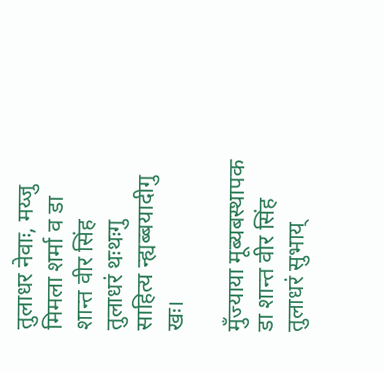तुलाधर नेवाः, मय्जु मिमला शर्मा व डा शान्त वीर सिंह तुलाधरं थःथःगु साहित्य न्ह्यब्बयादीगु खः।

मुँज्याया मूब्यबस्थापक डा शान्त वीर सिंह तुलाधरं सुभाय्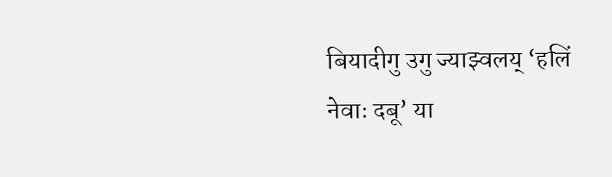बियादीगु उगु ज्याझ्वलय् ‘हलिं नेवाः दबू’ या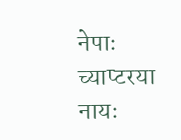नेपाः च्याप्टरया नायः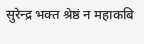सुरेन्द्र भक्त श्रेष्ठं न महाकबि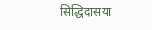सिद्धिदासया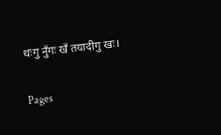थःगु नुँगः खँ तयादीगु खः।

Pages